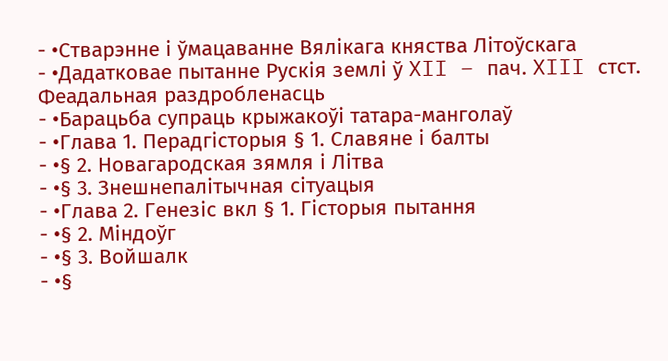- •Стварэнне і ўмацаванне Вялiкага княства Лiтоўскага
- •Дадатковае пытанне Рускія землі ў XII – пач. XIII стст. Феадальная раздробленасць
- •Барацьба супраць крыжакоўі татара-манголаў
- •Глава 1. Перадгісторыя § 1. Славяне і балты
- •§ 2. Новагародская зямля і Літва
- •§ 3. Знешнепалiтычная сiтуацыя
- •Глава 2. Генезіс вкл § 1. Гісторыя пытання
- •§ 2. Мiндоўг
- •§ 3. Войшалк
- •§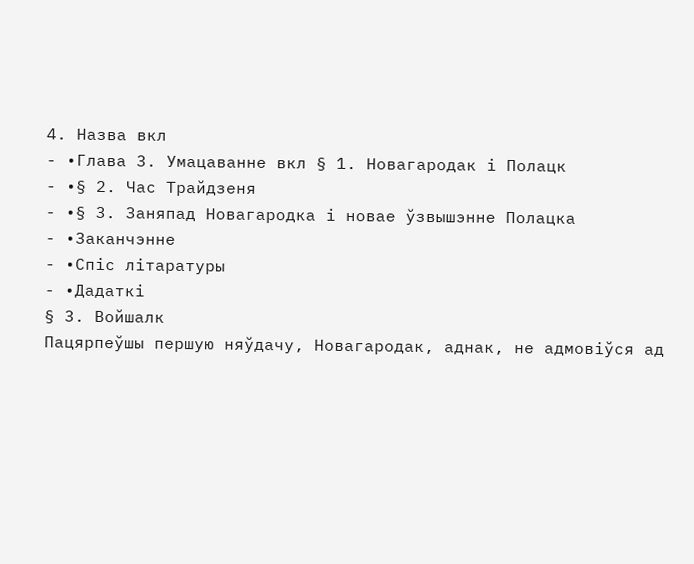4. Назва вкл
- •Глава 3. Умацаванне вкл § 1. Новагародак і Полацк
- •§ 2. Час Трайдзеня
- •§ 3. Заняпад Новагародка і новае ўзвышэнне Полацка
- •Заканчэнне
- •Спiс лiтаратуры
- •Дадаткi
§ 3. Войшалк
Пацярпеўшы першую няўдачу, Новагародак, аднак, не адмовiўся ад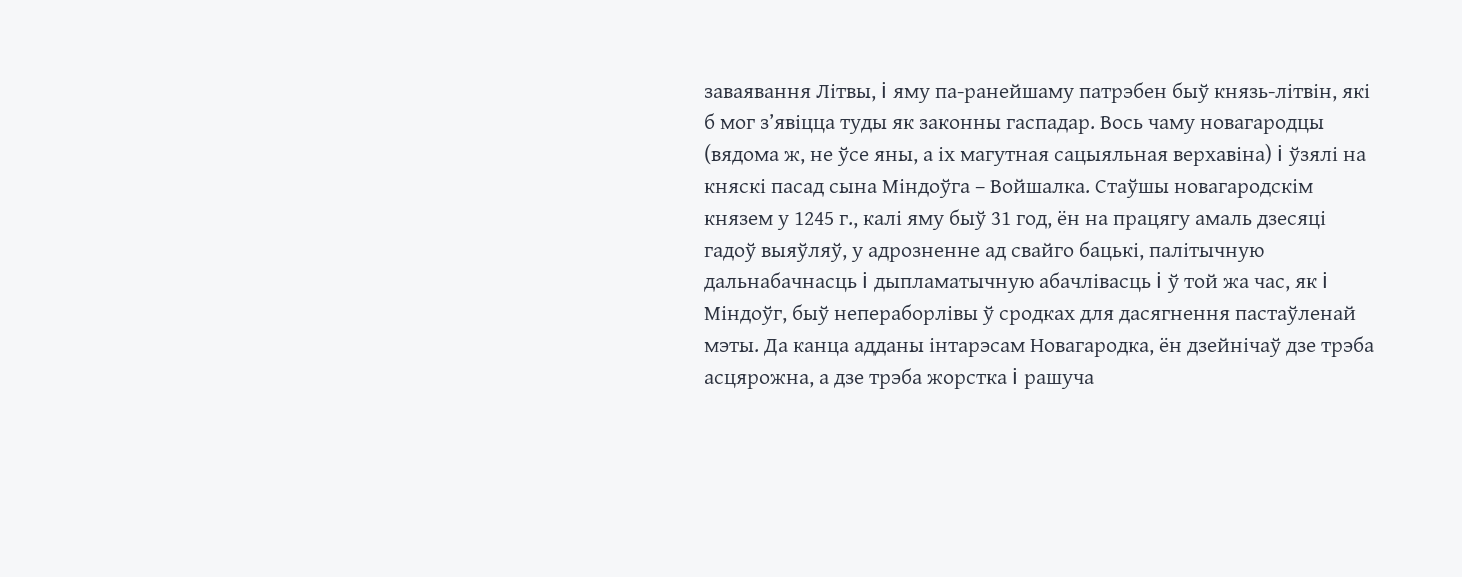заваявання Лiтвы, i яму па-ранейшаму патрэбен быў князь-лiтвiн, якi б мог з’явiцца туды як законны гаспадар. Вось чаму новагародцы (вядома ж, не ўсе яны, а iх магутная сацыяльная верхавiна) i ўзялi на княскi пасад сына Мiндоўга – Войшалка. Стаўшы новагародскiм князем у 1245 г., калi яму быў 31 год, ён на працягу амаль дзесяцi гадоў выяўляў, у адрозненне ад свайго бацькi, палiтычную дальнабачнасць i дыпламатычную абачлiвасць i ў той жа час, як i Мiндоўг, быў непераборлiвы ў сродках для дасягнення пастаўленай мэты. Да канца адданы iнтарэсам Новагародка, ён дзейнiчаў дзе трэба асцярожна, а дзе трэба жорстка i рашуча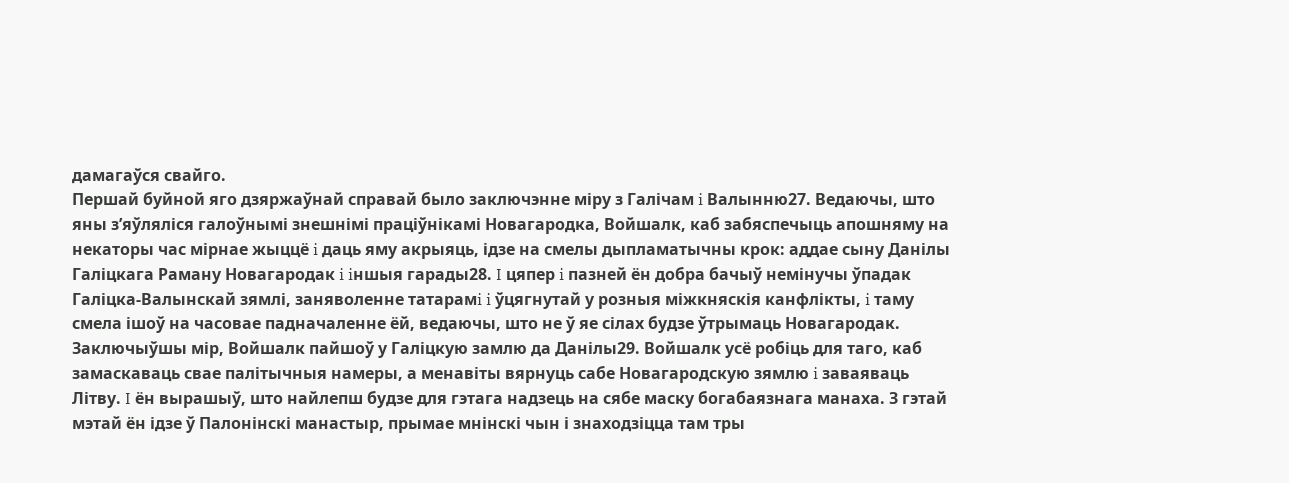дамагаўся свайго.
Першай буйной яго дзяржаўнай справай было заключэнне мiру з Галiчам i Валынню27. Ведаючы, што яны з’яўлялiся галоўнымi знешнiмi працiўнiкамi Новагародка, Войшалк, каб забяспечыць апошняму на некаторы час мiрнае жыццё i даць яму акрыяць, iдзе на смелы дыпламатычны крок: аддае сыну Данiлы Галiцкага Раману Новагародак i iншыя гарады28. I цяпер i пазней ён добра бачыў немiнучы ўпадак Галiцка-Валынскай зямлi, заняволенне татарамi i ўцягнутай у розныя мiжкняскiя канфлiкты, i таму смела iшоў на часовае падначаленне ёй, ведаючы, што не ў яе сiлах будзе ўтрымаць Новагародак.
Заключыўшы мiр, Войшалк пайшоў у Галiцкую замлю да Данiлы29. Войшалк усё робiць для таго, каб замаскаваць свае палiтычныя намеры, а менавiты вярнуць сабе Новагародскую зямлю i заваяваць Лiтву. I ён вырашыў, што найлепш будзе для гэтага надзець на сябе маску богабаязнага манаха. З гэтай мэтай ён ідзе ў Палонінскі манастыр, прымае мнінскі чын і знаходзіцца там тры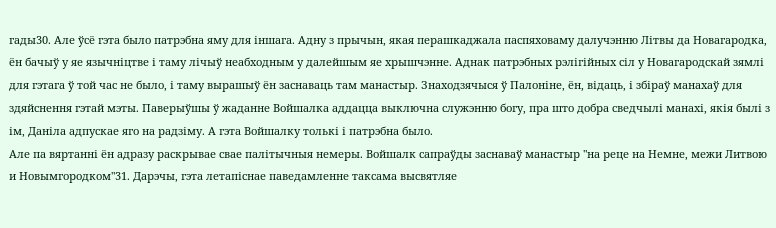гады30. Але ўсё гэта было патрэбна яму для іншага. Адну з прычын, якая перашкаджала паспяховаму далучэнню Літвы да Новагародка, ён бачыў у яе язычніцтве і таму лічыў неабходным у далейшым яе хрышчэнне. Аднак патрэбных рэлігійных сіл у Новагародскай зямлі для гэтага ў той час не было, і таму вырашыў ён заснаваць там манастыр. Знаходзячыся ў Палоніне, ён, відаць, і збіраў манахаў для здяйснення гэтай мэты. Паверыўшы ў жаданне Войшалка аддацца выключна служэнню богу, пра што добра сведчылі манахі, якія былі з ім, Даніла адпускае яго на радзіму. А гэта Войшалку толькі і патрэбна было.
Але па вяртанні ён адразу раскрывае свае палітычныя немеры. Войшалк сапраўды заснаваў манастыр "на реце на Немне, межи Литвою и Новымгородком"31. Дарэчы, гэта летапіснае паведамленне таксама высвятляе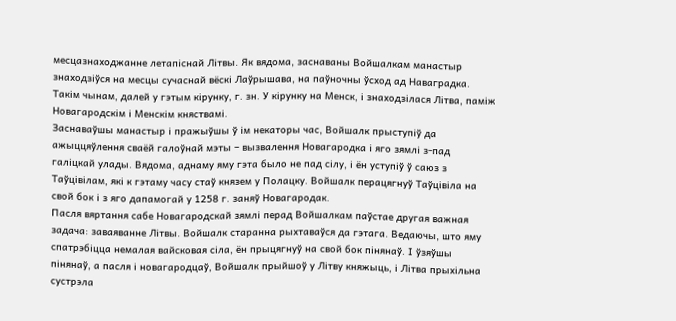месцазнаходжанне летапіснай Літвы. Як вядома, заснаваны Войшалкам манастыр знаходзіўся на месцы сучаснай вёскі Лаўрышава, на паўночны ўсход ад Наваградка. Такім чынам, далей у гэтым кірунку, г. зн. У кірунку на Менск, і знаходзілася Літва, паміж Новагародскім і Менскім княствамі.
Заснаваўшы манастыр і пражыўшы ў ім некаторы час, Войшалк прыступіў да ажыццяўлення сваёй галоўнай мэты – вызвалення Новагародка і яго зямлі з-пад галіцкай улады. Вядома, аднаму яму гэта было не пад сілу, і ён уступіў ў саюз з Таўцівілам, які к гэтаму часу стаў князем у Полацку. Войшалк перацягнуў Таўцівіла на свой бок і з яго дапамогай у 1258 г. заняў Новагародак.
Пасля вяртання сабе Новагародскай зямлі перад Войшалкам паўстае другая важная задача: заваяванне Літвы. Войшалк старанна рыхтаваўся да гэтага. Ведаючы, што яму спатрэбіцца немалая вайсковая сіла, ён прыцягнуў на свой бок пінянаў. І ўзяўшы пінянаў, а пасля і новагародцаў, Войшалк прыйшоў у Літву княжыць, і Літва прыхільна сустрэла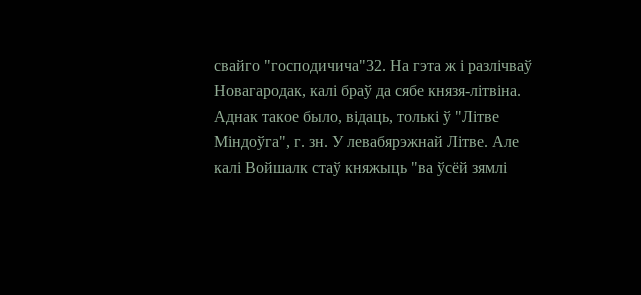свайго "господичича"32. На гэта ж і разлічваў Новагародак, калі браў да сябе князя-літвіна. Аднак такое было, відаць, толькі ў "Літве Міндоўга", г. зн. У левабярэжнай Літве. Але калі Войшалк стаў княжыць "ва ўсёй зямлі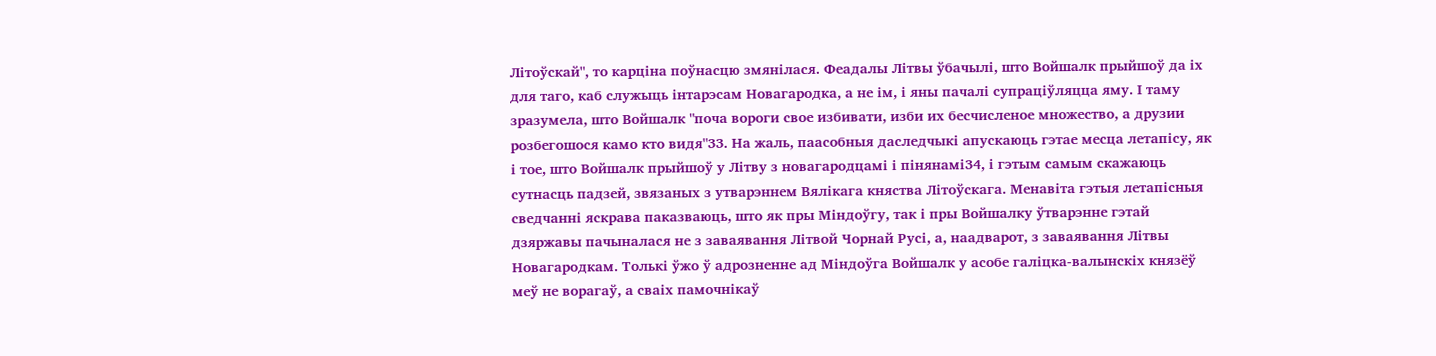Літоўскай", то карціна поўнасцю змянілася. Феадалы Літвы ўбачылі, што Войшалк прыйшоў да іх для таго, каб служыць інтарэсам Новагародка, а не ім, і яны пачалі супраціўляцца яму. І таму зразумела, што Войшалк "поча вороги свое избивати, изби их бесчисленое множество, а друзии розбегошося камо кто видя"33. На жаль, паасобныя даследчыкі апускаюць гэтае месца летапісу, як і тое, што Войшалк прыйшоў у Літву з новагародцамі і пінянамі34, і гэтым самым скажаюць сутнасць падзей, звязаных з утварэннем Вялікага княства Літоўскага. Менавіта гэтыя летапісныя сведчанні яскрава паказваюць, што як пры Міндоўгу, так і пры Войшалку ўтварэнне гэтай дзяржавы пачыналася не з заваявання Літвой Чорнай Русі, а, наадварот, з заваявання Літвы Новагародкам. Толькі ўжо ў адрозненне ад Міндоўга Войшалк у асобе галіцка-валынскіх князёў меў не ворагаў, а сваіх памочнікаў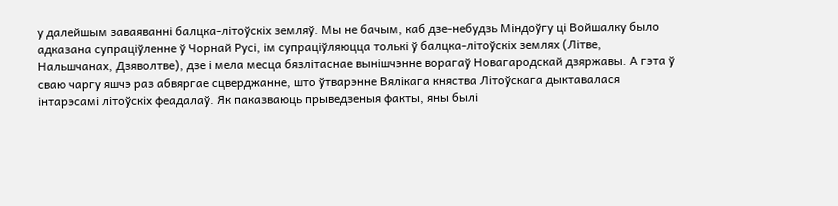у далейшым заваяванні балцка-літоўскіх земляў. Мы не бачым, каб дзе-небудзь Міндоўгу ці Войшалку было адказана супраціўленне ў Чорнай Русі, ім супраціўляюцца толькі ў балцка-літоўскіх землях (Літве, Нальшчанах, Дзяволтве), дзе і мела месца бязлітаснае вынішчэнне ворагаў Новагародскай дзяржавы. А гэта ў сваю чаргу яшчэ раз абвяргае сцверджанне, што ўтварэнне Вялікага княства Літоўскага дыктавалася інтарэсамі літоўскіх феадалаў. Як паказваюць прыведзеныя факты, яны былі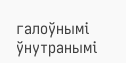галоўнымі ўнутранымі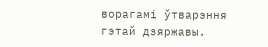ворагамі ўтварэння гэтай дзяржавы.